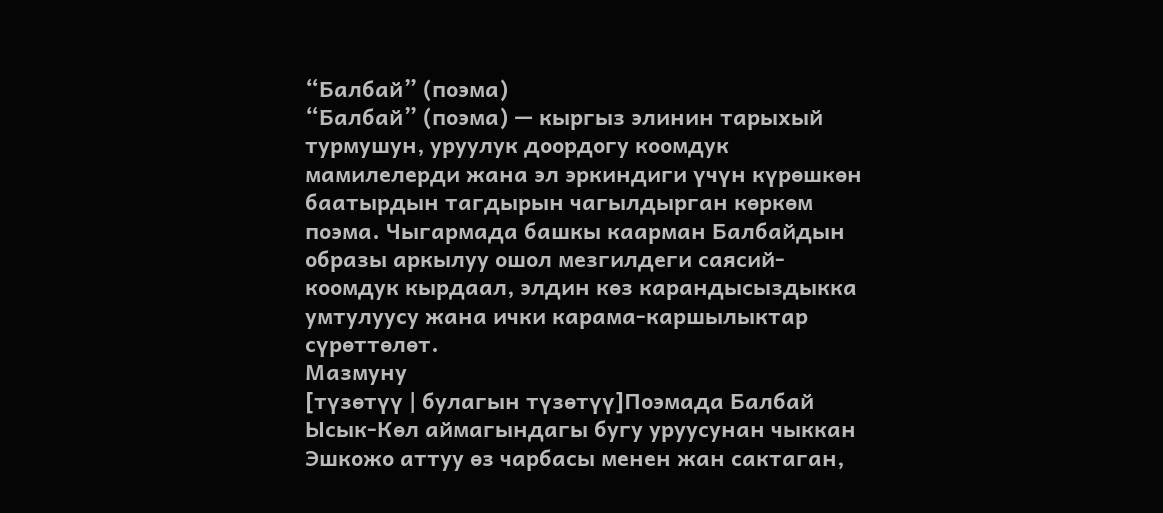“Балбай” (поэма)
“Балбай” (поэма) — кыргыз элинин тарыхый турмушун, уруулук доордогу коомдук мамилелерди жана эл эркиндиги үчүн күрөшкөн баатырдын тагдырын чагылдырган көркөм поэма. Чыгармада башкы каарман Балбайдын образы аркылуу ошол мезгилдеги саясий-коомдук кырдаал, элдин көз карандысыздыкка умтулуусу жана ички карама-каршылыктар сүрөттөлөт.
Мазмуну
[түзөтүү | булагын түзөтүү]Поэмада Балбай Ысык-Көл аймагындагы бугу уруусунан чыккан Эшкожо аттуу өз чарбасы менен жан сактаган,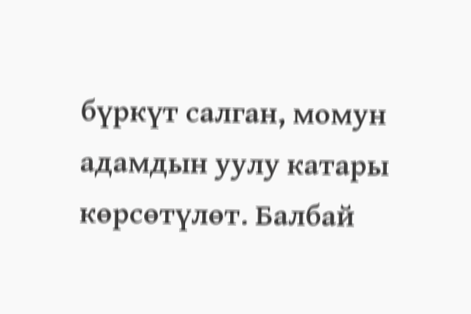бүркүт салган, момун адамдын уулу катары көрсөтүлөт. Балбай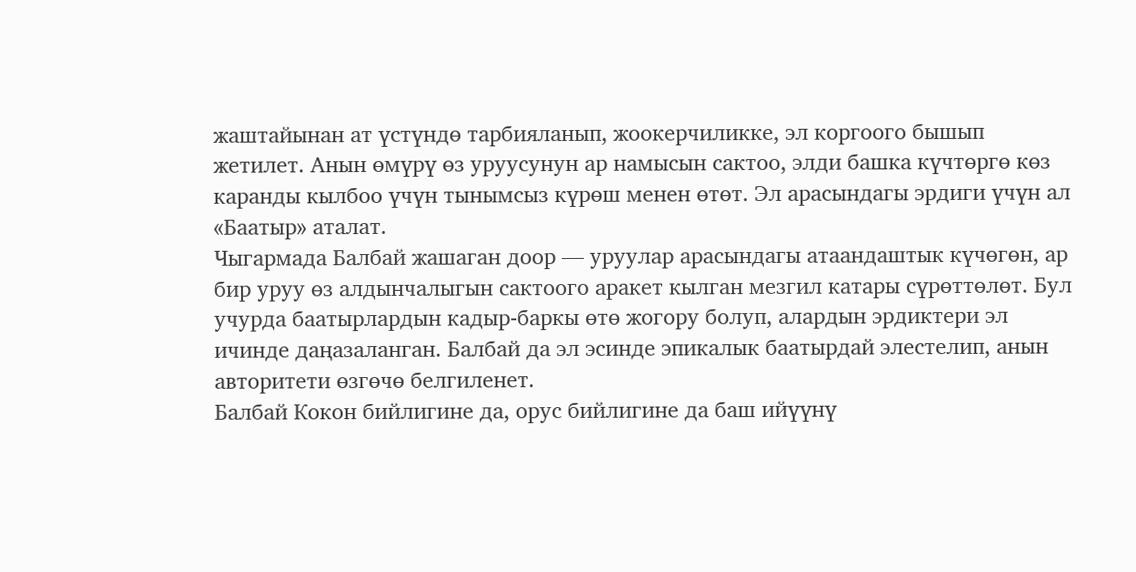жаштайынан ат үстүндө тарбияланып, жоокерчиликке, эл коргоого бышып жетилет. Анын өмүрү өз уруусунун ар намысын сактоо, элди башка күчтөргө көз каранды кылбоо үчүн тынымсыз күрөш менен өтөт. Эл арасындагы эрдиги үчүн ал «Баатыр» аталат.
Чыгармада Балбай жашаган доор — уруулар арасындагы атаандаштык күчөгөн, ар бир уруу өз алдынчалыгын сактоого аракет кылган мезгил катары сүрөттөлөт. Бул учурда баатырлардын кадыр-баркы өтө жогору болуп, алардын эрдиктери эл ичинде даңазаланган. Балбай да эл эсинде эпикалык баатырдай элестелип, анын авторитети өзгөчө белгиленет.
Балбай Кокон бийлигине да, орус бийлигине да баш ийүүнү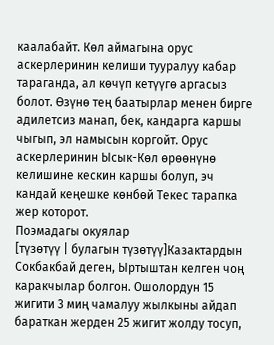каалабайт. Көл аймагына орус аскерлеринин келиши тууралуу кабар тараганда, ал көчүп кетүүгө аргасыз болот. Өзүнө тең баатырлар менен бирге адилетсиз манап, бек, кандарга каршы чыгып, эл намысын коргойт. Орус аскерлеринин Ысык-Көл өрөөнүнө келишине кескин каршы болуп, эч кандай кеңешке көнбөй Текес тарапка жер которот.
Поэмадагы окуялар
[түзөтүү | булагын түзөтүү]Казактардын Сокбакбай деген, Ыртыштан келген чоң каракчылар болгон. Ошолордун 15 жигити 3 миң чамалуу жылкыны айдап бараткан жерден 25 жигит жолду тосуп,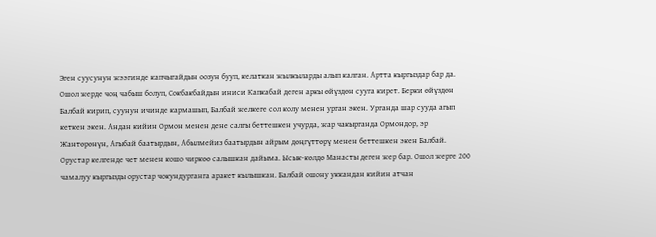Эген суусунун жээгинде капчыгайдын оозун бууп, келаткан жылкыларды алып калган. Артта кыргыздар бар да. Ошол жерде чоң чабыш болуп, Сокбакбайдын иниси Капкабай деген аркы өйүздөн сууга кирет. Берки өйүздөн Балбай кирип, суунун ичинде кармашып, Балбай желкеге сол колу менен урган экен. Урганда шар сууда агып кеткен экен. Андан кийин Ормон менен дене салгы беттешкен учурда, жар чакырганда Ормондор, эр Жантөрөнүн, Агыбай баатырдын, Абылмейиз баатырдын айрым дөңгүттөрү менен беттешкен экен Балбай. Орустар келгенде чет менен кошо чиркөө салышкан дайыма. Ысык-көлдө Манасты деген жер бар. Ошол жерге 200 чамалуу кыргызды орустар чокундурганга аракет кылышкан. Балбай ошону уккандан кийин атчан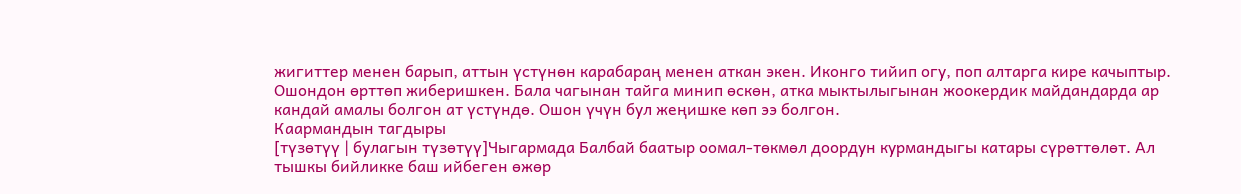жигиттер менен барып, аттын үстүнөн карабараң менен аткан экен. Иконго тийип огу, поп алтарга кире качыптыр. Ошондон өрттөп жиберишкен. Бала чагынан тайга минип өскөн, атка мыктылыгынан жоокердик майдандарда ар кандай амалы болгон ат үстүндө. Ошон үчүн бул жеңишке көп ээ болгон.
Каармандын тагдыры
[түзөтүү | булагын түзөтүү]Чыгармада Балбай баатыр оомал-төкмөл доордун курмандыгы катары сүрөттөлөт. Ал тышкы бийликке баш ийбеген өжөр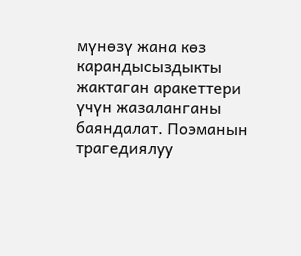мүнөзү жана көз карандысыздыкты жактаган аракеттери үчүн жазаланганы баяндалат. Поэманын трагедиялуу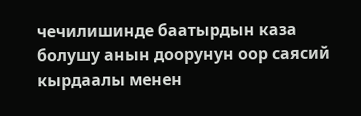чечилишинде баатырдын каза болушу анын доорунун оор саясий кырдаалы менен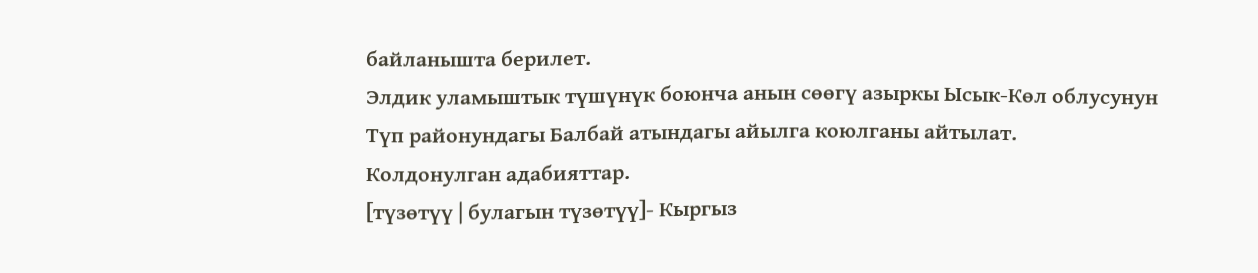байланышта берилет.
Элдик уламыштык түшүнүк боюнча анын сөөгү азыркы Ысык-Көл облусунун Түп районундагы Балбай атындагы айылга коюлганы айтылат.
Колдонулган адабияттар.
[түзөтүү | булагын түзөтүү]- Кыргыз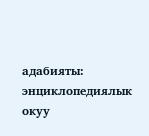адабияты: энциклопедиялык окуу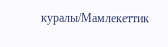куралы/Мамлекеттик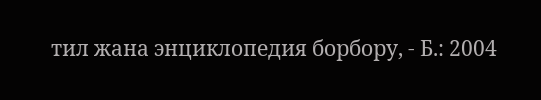тил жана энциклопедия борбору, - Б.: 2004